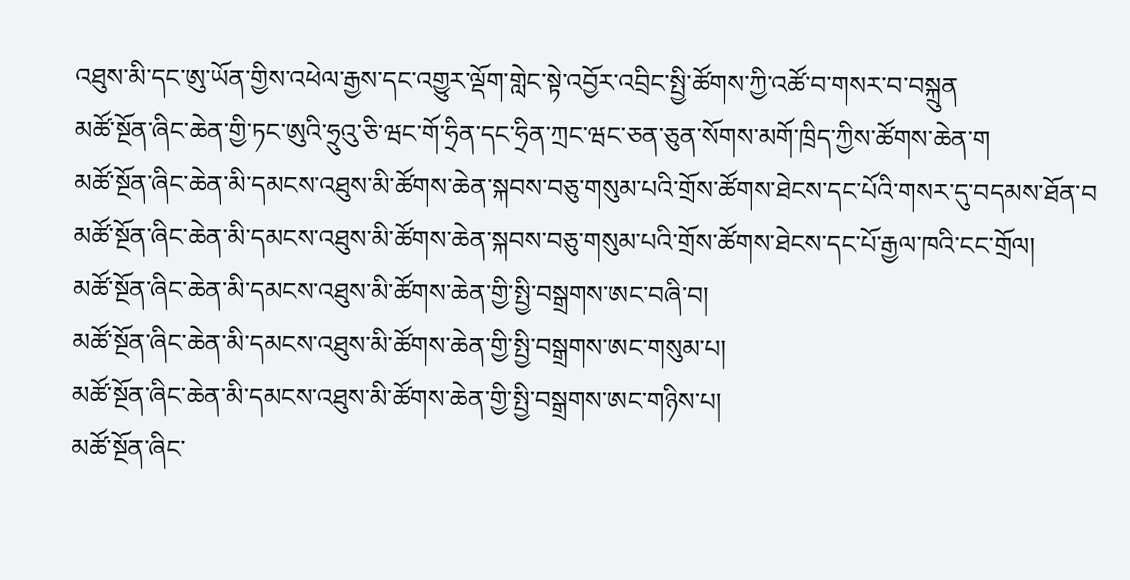འཐུས་མི་དང་ཨུ་ཡོན་གྱིས་འཕེལ་རྒྱས་དང་འགྱུར་ལྡོག་གླེང་སྟེ་འབྱོར་འབྲིང་སྤྱི་ཚོགས་ཀྱི་འཚོ་བ་གསར་བ་བསྐྲུན
མཚོ་སྔོན་ཞིང་ཆེན་གྱི་ཏང་ཨུའི་ཧྲུའུ་ཅི་ཝང་གོ་ཧྲིན་དང་ཧྲིན་ཀྲང་ཝང་ཅན་ཅུན་སོགས་མགོ་ཁྲིད་ཀྱིས་ཚོགས་ཆེན་ག
མཚོ་སྔོན་ཞིང་ཆེན་མི་དམངས་འཐུས་མི་ཚོགས་ཆེན་སྐབས་བཅུ་གསུམ་པའི་གྲོས་ཚོགས་ཐེངས་དང་པོའི་གསར་དུ་བདམས་ཐོན་བ
མཚོ་སྔོན་ཞིང་ཆེན་མི་དམངས་འཐུས་མི་ཚོགས་ཆེན་སྐབས་བཅུ་གསུམ་པའི་གྲོས་ཚོགས་ཐེངས་དང་པོ་རྒྱལ་ཁའི་ངང་གྲོལ།
མཚོ་སྔོན་ཞིང་ཆེན་མི་དམངས་འཐུས་མི་ཚོགས་ཆེན་གྱི་སྤྱི་བསྒྲགས་ཨང་བཞི་བ།
མཚོ་སྔོན་ཞིང་ཆེན་མི་དམངས་འཐུས་མི་ཚོགས་ཆེན་གྱི་སྤྱི་བསྒྲགས་ཨང་གསུམ་པ།
མཚོ་སྔོན་ཞིང་ཆེན་མི་དམངས་འཐུས་མི་ཚོགས་ཆེན་གྱི་སྤྱི་བསྒྲགས་ཨང་གཉིས་པ།
མཚོ་སྔོན་ཞིང་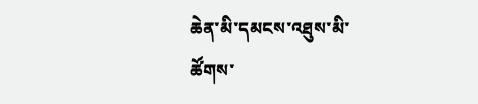ཆེན་མི་དམངས་འཐུས་མི་ཚོགས་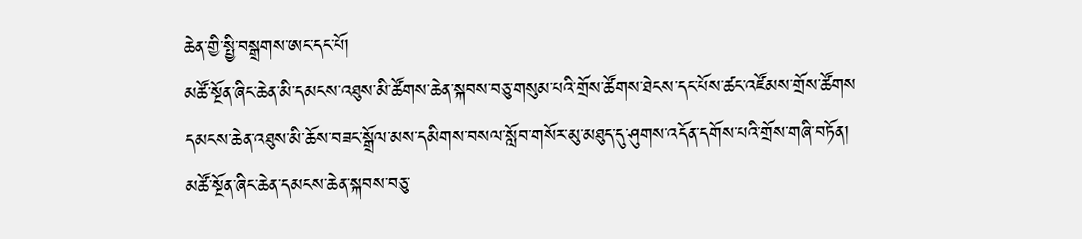ཆེན་གྱི་སྤྱི་བསྒྲགས་ཨང་དང་པོ།
མཚོ་སྔོན་ཞིང་ཆེན་མི་དམངས་འཐུས་མི་ཚོགས་ཆེན་སྐབས་བཅུ་གསུམ་པའི་གྲོས་ཚོགས་ཐེངས་དང་པོས་ཚང་འཛོམས་གྲོས་ཚོགས
དམངས་ཆེན་འཐུས་མི་ཆོས་བཟང་སྒྲོལ་མས་དམིགས་བསལ་སློབ་གསོར་མུ་མཐུད་དུ་ཤུགས་འདོན་དགོས་པའི་གྲོས་གཞི་བཏོན།
མཚོ་སྔོན་ཞིང་ཆེན་དམངས་ཆེན་སྐབས་བཅུ་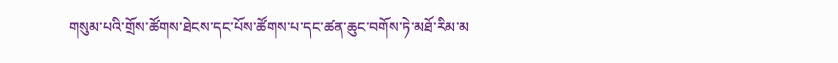གསུམ་པའི་གྲོས་ཚོགས་ཐེངས་དང་པོས་ཚོགས་པ་དང་ཚན་ཆུང་བགོས་ཏེ་མཐོ་རིམ་མ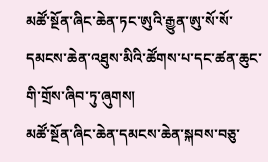མཚོ་སྔོན་ཞིང་ཆེན་ཏང་ཨུའི་རྒྱུན་ཨུ་སོ་སོ་དམངས་ཆེན་འཐུས་མིའི་ཚོགས་པ་དང་ཚན་ཆུང་གི་གྲོས་ཞིབ་ཏུ་ཞུགས།
མཚོ་སྔོན་ཞིང་ཆེན་དམངས་ཆེན་སྐབས་བཅུ་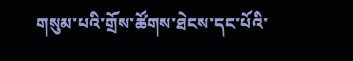གསུམ་པའི་གྲོས་ཚོགས་ཐེངས་དང་པོའི་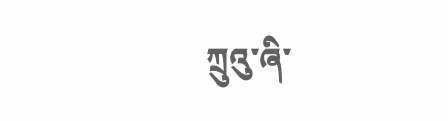ཀྲུའུ་ཞི་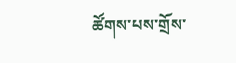ཚོགས་པས་གྲོས་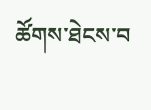ཚོགས་ཐེངས་བ